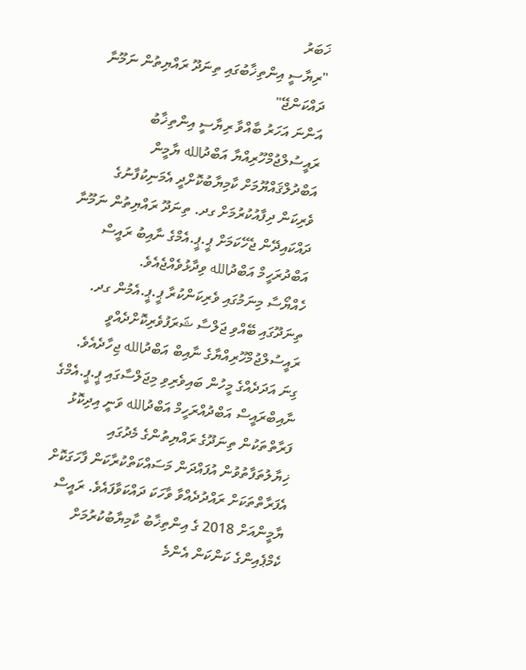ޚަބަރު
"ރިޔާސީ އިންތިޚާބުގައި ތިނަދޫ ރައްޔިތުން ނަމޫނާ ދައްކަންޖޭ"
އަންނަ އަހަރު ބާއްވާ ރިޔާސީ އިންތިޚާބު ރައީސުލްޖުމްހޫރިއްޔާ އަބްދުالله ޔާމީން އަބްދުލްޤައްޔޫމަށް ކާމިޔާބުކޮށްދީ އެމަނިކުފާނުގެ ވެރިކަން ދިފާއުކުރުމަށް ގދ. ތިނަދޫ ރައްޔިތުން ނަމޫނާ ދައްކައިދޭން ޖެހޭކަމަށް ޕީ.ޕީ.އެމްގެ ނާއިބު ރައީސް އަބްދުރަހީމް އަބްދުالله ވިދާޅުވެއްޖެއެވެ.
ހެއްޔޯސާ މިނަމުގައި ވެރިކަންކުރާ ޕީ.ޕީ.އެމުން ގދ. ތިނަދޫގައި ބޭއްވި ޖަލްސާ ޝަރަފުވެރިކޮށްދެއްވީ ރައީސުލްޖުމްހޫރިއްޔާގެ ނާއިބް އަބްދުالله ޖިހާދެއެވެ. ގިނަ އަދަދެއްގެ މީހުން ބައިވެރިވި މިޖަލްސާގައި ޕީ.ޕީ.އެމްގެ ނާއިބްރައީސް އަބްދުއްރަހީމް އަބްދުالله ވަނީ އިދިކޮޅު ފަރާތްތަކުން ތިނަދޫގެ ރައްޔިތުންގެ މެދުގައި ޚިޔާލުތަފާތުވުން އުފައްދަން މަސައްކަތްކުރާކަން ފާހަގަކޮށް އެފަރާތްތަކަށް ރައްދުދެއްވާ ވާހަކަ ދައްކަވާފައެވެ. ރައީސް ޔާމީންއަށް 2018 ގެ އިންތިޚާބު ކާމިޔާބުކުރުމަށް ކެމްޕެއިންގެ ކަންކަން އެންމެ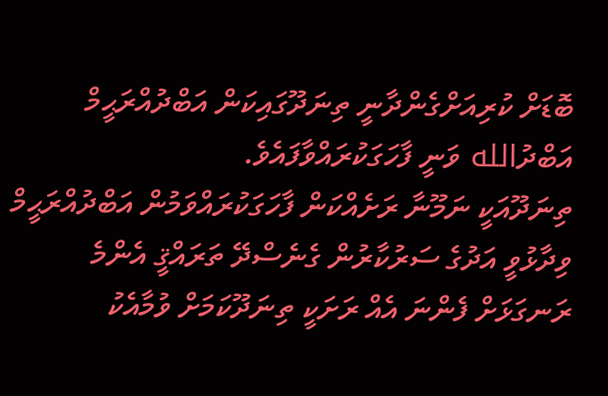ބޮޑަށް ކުރިއަށްގެންދާނީ ތިނަދޫގައިކަން އަބްދުއްރަޙީމް އަބްދުالله ވަނީ ފާހަގަކުރައްވާފައެވެ.
ތިނަދޫއަކީ ނަމޫނާ ރަށެއްކަން ފާހަގަކުރައްވަމުން އަބްދުއްރަޙީމް ވިދާޅުވީ އަދުގެ ސަރުކާރުން ގެނެސްދޭ ތަރައްޤީ އެންމެ ރަނގަޅަށް ފެންނަ އެއް ރަށަކީ ތިނަދޫކަމަށް ވުމާއެކު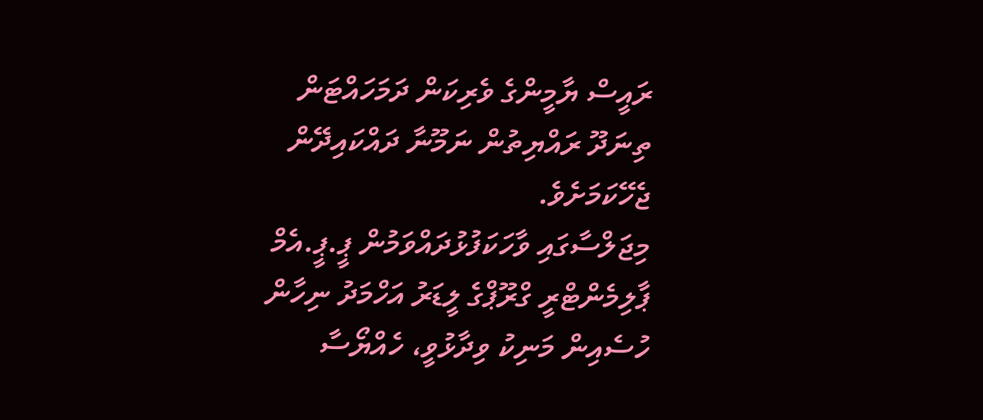ރައީސް ޔާމީންގެ ވެރިކަން ދަމަހައްޓަން ތިނަދޫ ރައްޔިތުން ނަމޫނާ ދައްކައިދޭން ޖެހޭކަމަށެވެ.
މިޖަލްސާގައި ވާހަކަފުޅުދައްވަމުން ޕީ.ޕީ.އެމް ޕާލިމެންޓްރީ ގްރޫޕްގެ ލީޑަރު އަހްމަދު ނިހާން ހުސެއިން މަނިކު ވިދާޅުވީ، ހެއްޔޯސާ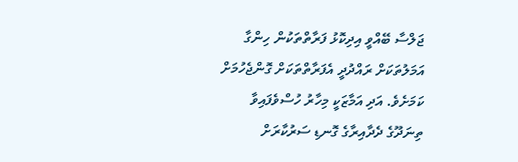ޖަލްސާ ބޭއްވީ އިދިކޮޅު ފަރާތްތަކުން ހިންގާ އަމަލުތަކަށް ރައްދުދީ އެފަރާތްތަކަށް ގޮންޖެހުމަށް ކަމަށެވެ. އަދި އަމާޒަކީ މިހާރު ހުސްވެފައިވާ ތިނަދޫގެ ދެދާއިރާގެ ގޮނޑި ސަރުކާރަށް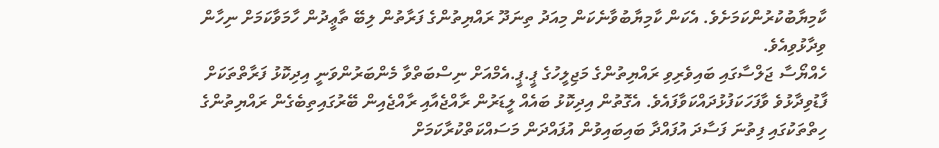ކާމިޔާބުކުރުންކަމަށެވެ. އެކަން ކާމިޔާބުވާނެކަން މިއަދު ތިނަދޫ ރައްޔިތުންގެ ފަރާތުން ލިބޭ ތާޢީދުން ހާމަވާކަމަށް ނިހާން ވިދާޅުވިއެވެ.
ހެއްޔޯސާ ޖަލްސާގައި ބައިވެރިވި ރައްޔިތުންގެ މަޖިލީހުގެ ޕީ.ޕީ.އެމްއަށް ނިސްބަތްވާ މެންބަރުންވަނީ އިދިކޮޅު ފަރާތްތަކަށް ފާޑުވިދާޅުވެ ވާފަހަކަފުޅުދައްކަވާފައެވެ. އެގޮތުން އިދިކޮޅު ބައެއް ލީޑަރުން ރާއްޖެއާއި ރާއްޖެއިން ބޭރުގައިތިބެގެން ރައްޔިތުންގެ ހިތްތަކުގައި ފިތުނަ ފަސާދަ އުފައްދާ ބައިބައިވުން އުފައްދަން މަސައްކަތްކުރާކަމަށް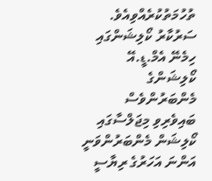ތުހުމަތުކުރެއްވިއެވެ.
ސަރުކާރު ކޯލިޝަންގައި ހިމެނޭ އެމް.ޑީ.އޭ ކޯލިޝަންގެ މެންބަރުންވެސް ބައިވެރިވި މިޖަލްސާގައި ކޯލިޝަން މެންބަރުންވަނީ އަންނަ އަހަރުގެ ރިޔާސީ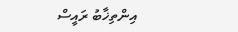އިންތިޚާބު ރައީސް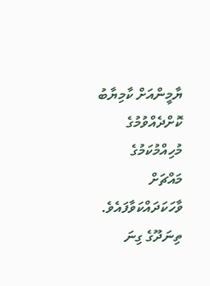ޔާމީންއަށް ކާމިޔާބު ކޮށްދެއްވުމުގެ މުހިއްމުކަމުގެ މައްޗަށް ވާހަކަދައްކަވާފައެވެ. ތިނަދޫގެ ގިނަ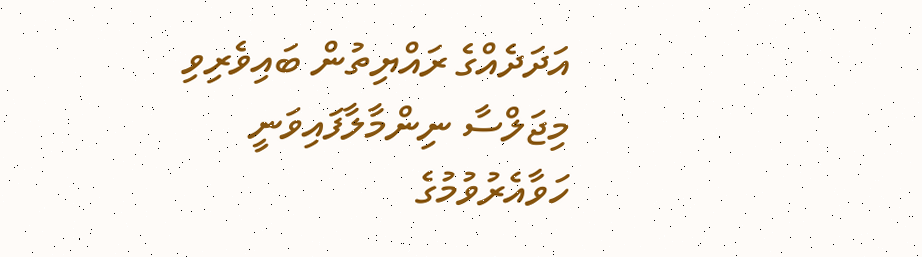އަދަދެއްގެ ރައްޔިތުން ބައިވެރިވި މިޖަލްސާ ނިންމާލާފައިވަނީ ހަވާއެރުވުމުގެ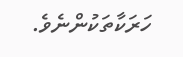ހަރަކާތަކުންނެވެ.